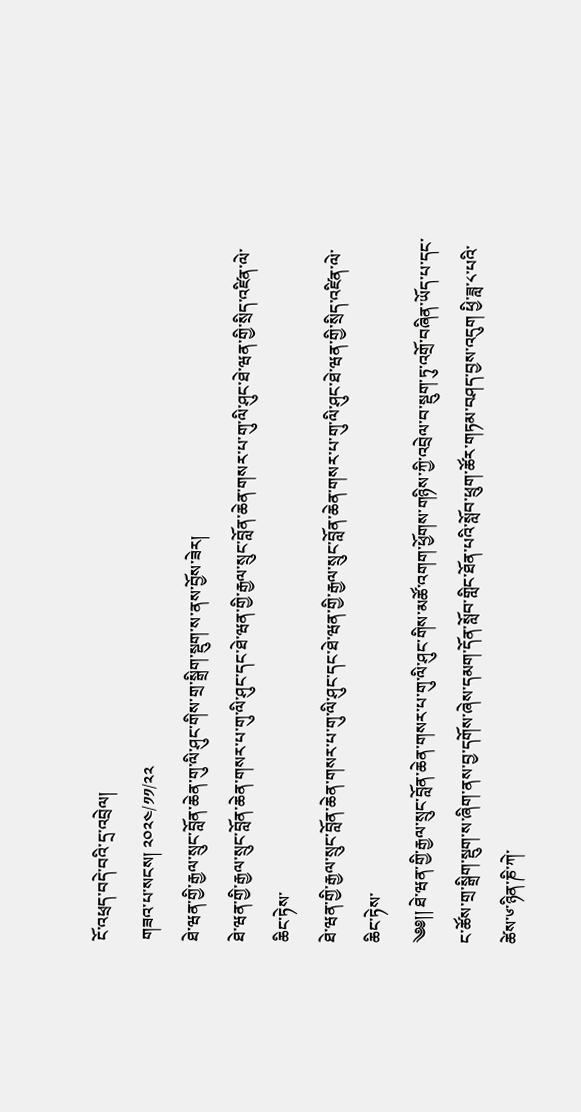ངོ་འཕྲད་བདེ་བའི་དྲ་འབྲེལ།
གཟའ་པ་སངས། ༢༠༢༤/༡༡/༢༢
ཐེ་ཝན་གྱི་རྒྱལ་སྲུང་བློན་ཆེན་གུ་ལི་ཤུང་གིས་གྲ་སྒྲིག་སྡུག་ས་ནས་བྱོས་ཟེར།
ཐེ་ཝན་གྱི་རྒྱལ་སྲུང་བློན་ཆེན་གསར་པ་གུ་ལི་ཤུང་དང་ཐེ་ཝན་གྱི་རྒྱལ་སྲུང་བློན་ཆེན་གསར་པ་གུ་ལི་ཤུང་ཐེ་ཝན་གྱི་སྲིད་འཛིན་ལེ་ཆིང་ཏེས་
ཐེ་ཝན་གྱི་རྒྱལ་སྲུང་བློན་ཆེན་གསར་པ་གུ་ལི་ཤུང་དང་ཐེ་ཝན་གྱི་རྒྱལ་སྲུང་བློན་ཆེན་གསར་པ་གུ་ལི་ཤུང་ཐེ་ཝན་གྱི་སྲིད་འཛིན་ལེ་ཆིང་ཏེས་
༄༅།། ཐེ་ཝན་གྱི་རྒྱལ་སྲུང་བློན་ཆེན་གསར་པ་གུ་ལི་ཤུང་གིས་མཚོ་འགག་ཕྱོགས་གཉིས་ཀྱི་འབྲེལ་བ་སྡུག་ཏུ་འགྲོ་བཞིན་ཡོད་པ་དང་ང་ཚོས་གྲ་སྒྲིག་སྡུག་ས་ཞིག་ནས་བྱ་དགོས་ཞེས་དམག་དོན་སློབ་གླིང་ཐོན་པའི་སློབ་ཕྲུག་ཚོར་གཏམ་བཤད་བྱས་འདུག ཕྱི་ཟླ་༨་པའི་ཚེས་༦་ཉིན་ཎི་ཀེ་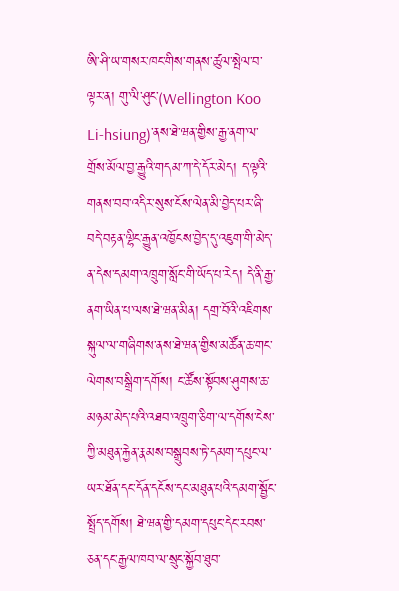ཨི་ཤི་ཡ་གསར་ཁང་གིས་གནས་ཚུལ་སྤེལ་བ་ལྟར་ན། གུ་ལི་ཤུང་(Wellington Koo Li-hsiung)་ནས་ཐེ་ཝན་གྱིས་རྒྱ་ནག་ལ་གྲོས་མོལ་བྱ་རྒྱུའི་གདམ་ཀ་དེ་དོར་མེད། ད་ལྟའི་གནས་བབ་འདིར་སུས་ངོས་ལེན་མི་བྱེད་པར་ཞི་བདེ་བརྟན་ལྷིང་རྒྱུན་འཁྱོངས་བྱེད་དུ་འཇུག་གི་མེད་ན་དེས་དམག་འཁྲུག་སློང་གི་ཡོད་པ་རེད། དེ་ནི་རྒྱ་ནག་ཡིན་པ་ལས་ཐེ་ཝན་མིན། དགྲ་བོའི་འཇིགས་སྐུལ་ལ་གཞིགས་ནས་ཐེ་ཝན་གྱིས་མཚོན་ཆ་གང་ལེགས་བསྒྲིག་དགོས། ང་ཚོས་སྟོབས་ཤུགས་ཆ་མཉམ་མེད་པའི་འཐབ་འཁྲུག་ཅིག་ལ་དགོས་ངེས་ཀྱི་མཐུན་རྐྱེན་རྣམས་བསྒྲུབས་ཏེ་དམག་དཔུང་ལ་ཡར་ཐོན་དང་དོན་དངོས་དང་མཐུན་པའི་དམག་སྦྱོང་སྤྲོད་དགོས། ཐེ་ཝན་གྱི་དམག་དཔུང་དེང་རབས་ཅན་དང་རྒྱལ་ཁབ་ལ་སྲུང་སྐྱོབ་ཐུབ་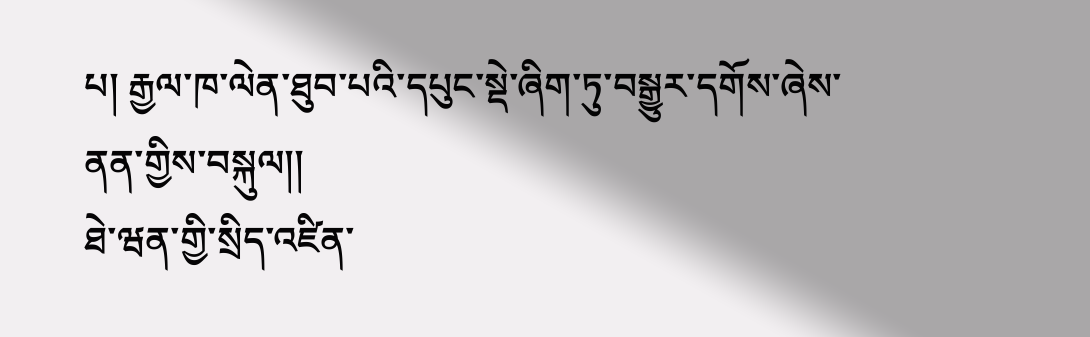པ། རྒྱལ་ཁ་ལེན་ཐུབ་པའི་དཔུང་སྡེ་ཞིག་ཏུ་བསྒྱུར་དགོས་ཞེས་ནན་གྱིས་བསྐུལ།།
ཐེ་ཝན་གྱི་སྲིད་འཛིན་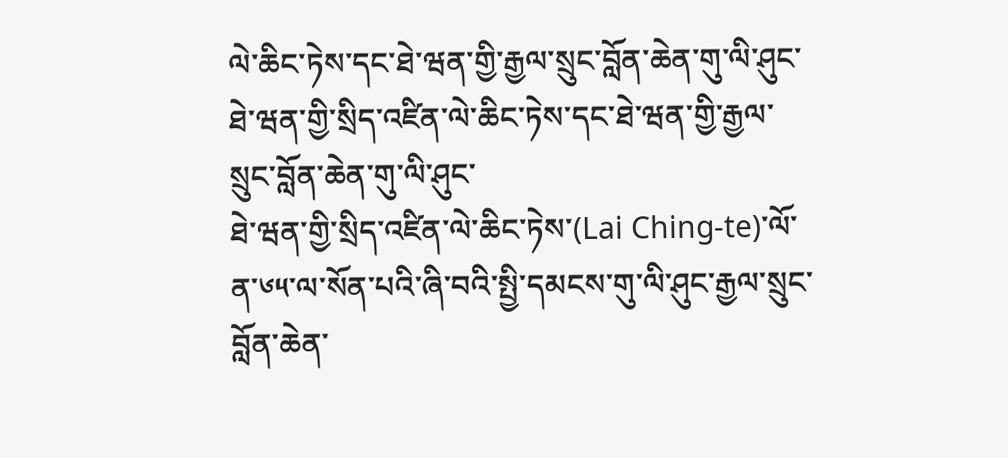ལེ་ཆིང་ཏེས་དང་ཐེ་ཝན་གྱི་རྒྱལ་སྲུང་བློན་ཆེན་གུ་ལི་ཤུང་
ཐེ་ཝན་གྱི་སྲིད་འཛིན་ལེ་ཆིང་ཏེས་དང་ཐེ་ཝན་གྱི་རྒྱལ་སྲུང་བློན་ཆེན་གུ་ལི་ཤུང་
ཐེ་ཝན་གྱི་སྲིད་འཛིན་ལེ་ཆིང་ཏེས་(Lai Ching-te)་ལོ་ན་༦༥་ལ་སོན་པའི་ཞི་བའི་སྤྱི་དམངས་གུ་ལི་ཤུང་རྒྱལ་སྲུང་བློན་ཆེན་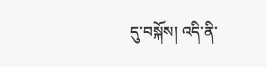དུ་བསྐོས། འདི་ནི་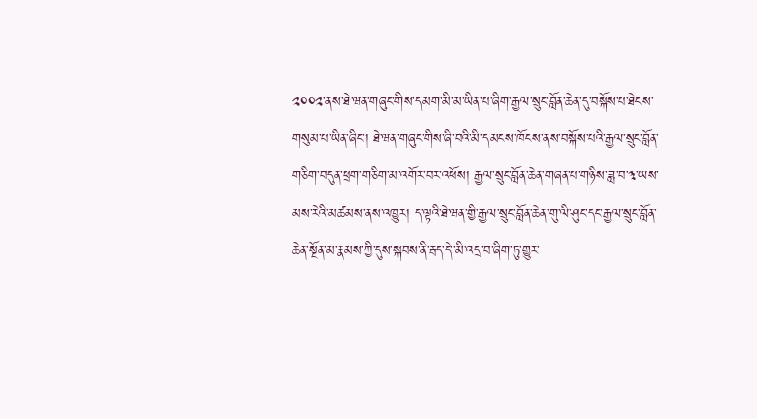༢༠༠༢་ནས་ཐེ་ཝན་གཞུང་གིས་དམག་མི་མ་ཡིན་པ་ཞིག་རྒྱལ་སྲུང་བློན་ཆེན་དུ་བསྐོས་པ་ཐེངས་གསུམ་པ་ཡིན་ཞིང་། ཐེ་ཝན་གཞུང་གིས་ཞི་བའི་མི་དམངས་ཁོངས་ནས་བསྐོས་པའི་རྒྱལ་སྲུང་བློན་གཅིག་བདུན་ཕྲག་གཅིག་མ་འགོར་བར་འཕོས། རྒྱལ་སྲུང་བློན་ཆེན་གཞན་པ་གཉིས་ཟླ་བ་༣་ཡས་མས་རེའི་མཚམས་ནས་འཁྱུར། ད་ལྟའི་ཐེ་ཝན་གྱི་རྒྱལ་སྲུང་བློན་ཆེན་གུ་ལི་ཤུང་དང་རྒྱལ་སྲུང་བློན་ཆེན་སྔོན་མ་རྣམས་ཀྱི་དུས་སྐབས་ནི་རྦད་དེ་་མི་འདྲ་བ་ཞིག་ཏུ་གྱུར་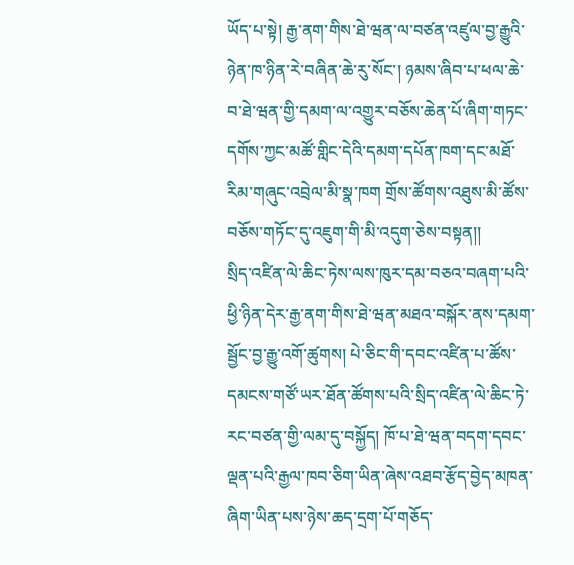ཡོད་པ་སྟེ། རྒྱ་ནག་གིས་ཐེ་ཝན་ལ་བཙན་འཛུལ་བྱ་རྒྱུའི་ཉེན་ཁ་ཉིན་རེ་བཞིན་ཆེ་རུ་སོང་། ཉམས་ཞིབ་པ་ཕལ་ཆེ་བ་ཐེ་ཝན་གྱི་དམག་ལ་འགྱུར་བཅོས་ཆེན་པོ་ཞིག་གཏང་དགོས་ཀྱང་མཚོ་གླིང་དེའི་དམག་དཔོན་ཁག་དང་མཐོ་རིམ་གཞུང་འབྲེལ་མི་སྣ་ཁག གྲོས་ཚོགས་འཐུས་མི་ཚོས་བཅོས་གཏོང་དུ་འཇུག་གི་མི་འདུག་ཅེས་བསྟན།།
སྲིད་འཛིན་ལེ་ཆིང་ཏེས་ལས་ཁུར་དམ་བཅའ་བཞག་པའི་ཕྱི་ཉིན་དེར་རྒྱ་ནག་གིས་ཐེ་ཝན་མཐའ་བསྐོར་ནས་དམག་སྦྱོང་བྱ་རྒྱུ་འགོ་ཚུགས། པེ་ཅིང་གི་དབང་འཛིན་པ་ཚོས་དམངས་གཙོ་ཡར་ཐོན་ཚོགས་པའི་སྲིད་འཛིན་ལེ་ཆིང་ཏེ་རང་བཙན་གྱི་ལམ་དུ་བསྐྱོད། ཁོ་པ་ཐེ་ཝན་བདག་དབང་ལྡན་པའི་རྒྱལ་ཁབ་ཅིག་ཡིན་ཞེས་འཐབ་རྩོད་བྱེད་མཁན་ཞིག་ཡིན་པས་ཉེས་ཆད་དྲག་པོ་གཅོད་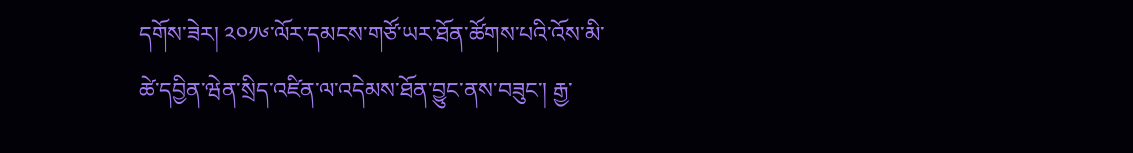དགོས་ཟེར། ༢༠༡༦་ལོར་དམངས་གཙོ་ཡར་ཐོན་ཚོགས་པའི་འོས་མི་ཚེ་དབྱིན་ཝེན་སྲིད་འཛིན་ལ་འདེམས་ཐོན་བྱུང་ནས་བཟུང་། རྒྱ་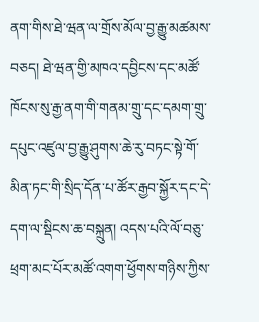ནག་གིས་ཐེ་ཝན་ལ་གྲོས་མོལ་བྱ་རྒྱུ་མཚམས་བཅད། ཐེ་ཝན་གྱི་མཁའ་དབྱིངས་དང་མཚོ་ཁོངས་སུ་རྒྱ་ནག་གི་གནམ་གྲུ་དང་དམག་གྲུ་དཔུང་འཛུལ་བྱ་རྒྱུ་ཤུགས་ཆེ་རུ་བཏང་སྟེ་གོ་མིན་ཏང་གི་སྲིད་དོན་པ་ཚོར་རྒྱབ་སྐྱོར་དང་དེ་དག་ལ་སྡིངས་ཆ་བསྐྲུན། འདས་པའི་ལོ་བཅུ་ཕྲག་མང་པོར་མཚོ་འགག་ཕྱོགས་གཉིས་ཀྱིས་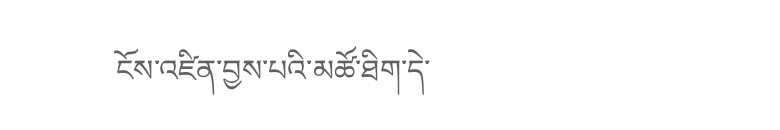ངོས་འཛིན་བྱས་པའི་མཚོ་ཐིག་དེ་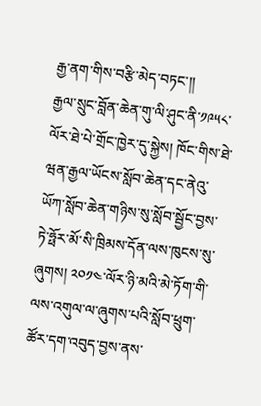རྒྱ་ནག་གིས་བརྩི་མེད་བཏང་།།
རྒྱལ་སྲུང་བློན་ཆེན་གུ་ལི་ཤུང་ནི་༡༩༥༨་ལོར་ཐེ་པེ་གྲོང་ཁྱེར་དུ་སྐྱེས། ཁོང་གིས་ཐེ་ཝན་རྒྱལ་ཡོངས་སློབ་ཆེན་དང་ནེའུ་ཡོཀ་སློབ་ཆེན་གཉིས་སུ་སློབ་སྦྱོང་བྱས་ཏེ་ཧྥོར་མོ་སི་ཁྲིམས་དོན་ལས་ཁུངས་སུ་ཞུགས། ༢༠༡༤་ལོར་ཉི་མའི་མེ་ཏོག་གི་ལས་འགུལ་ལ་ཞུགས་པའི་སློབ་ཕྲུག་ཚོར་དག་འབུད་བྱས་ནས་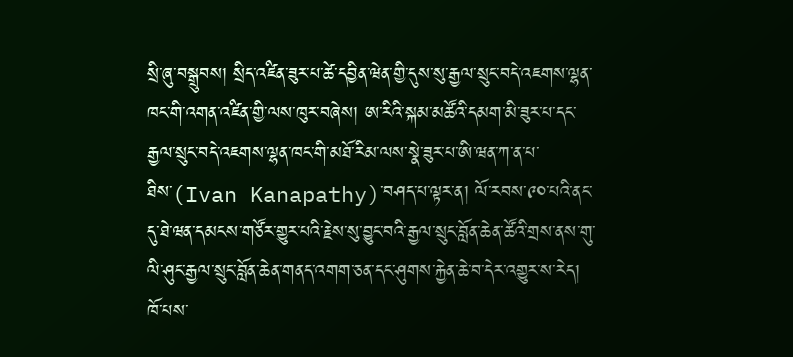སྲི་ཞུ་བསྒྲུབས། སྲིད་འཛིན་ཟུར་པ་ཚེ་དབྱིན་ཝེན་གྱི་དུས་སུ་རྒྱལ་སྲུང་བདེ་འཇགས་ལྷན་ཁང་གི་འགན་འཛིན་གྱི་ལས་ཁུར་བཞེས། ཨ་རིའི་སྐམ་མཚོའི་དམག་མི་ཟུར་པ་དང་རྒྱལ་སྲུང་བདེ་འཇགས་ལྷན་ཁང་གི་མཐོ་རིམ་ལས་སྣེ་ཟུར་པ་ཨི་ཝན་ཀ་ན་པ་ཐིས་(Ivan Kanapathy)་བཤད་པ་ལྟར་ན། ལོ་རབས་༩༠་པའི་ནང་དུ་ཐེ་ཝན་དམངས་གཙོར་གྱུར་པའི་རྗེས་སུ་བྱུང་བའི་རྒྱལ་སྲུང་བློན་ཆེན་ཚོའི་གྲས་ནས་གུ་ལི་ཤུང་རྒྱལ་སྲུང་བློན་ཆེན་གནད་འགག་ཅན་དང་ཤུགས་རྐྱེན་ཆེ་བ་དེར་འགྱུར་ས་རེད། ཁོ་པས་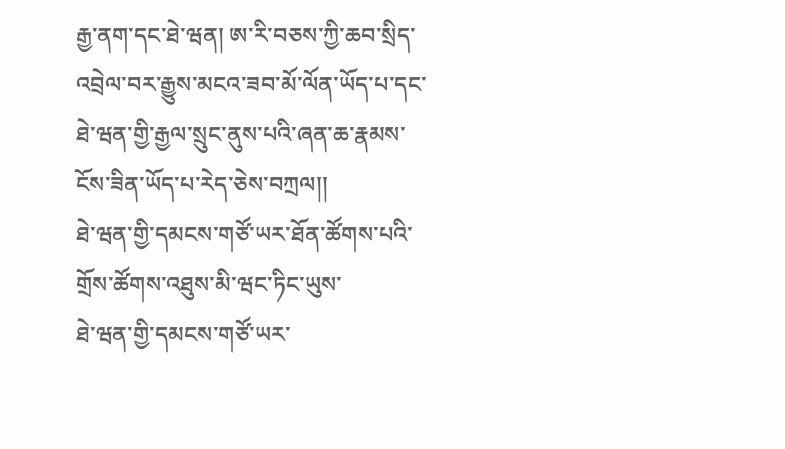རྒྱ་ནག་དང་ཐེ་ཝན། ཨ་རི་བཅས་ཀྱི་ཆབ་སྲིད་འབྲེལ་བར་རྒྱུས་མངའ་ཟབ་མོ་ལོན་ཡོད་པ་དང་ཐེ་ཝན་གྱི་རྒྱལ་སྲུང་ནུས་པའི་ཞན་ཆ་རྣམས་ངོས་ཟིན་ཡོད་པ་རེད་ཅེས་བཀྲལ།།
ཐེ་ཝན་གྱི་དམངས་གཙོ་ཡར་ཐོན་ཚོགས་པའི་གྲོས་ཚོགས་འཐུས་མི་ཝང་ཏིང་ཡུས་
ཐེ་ཝན་གྱི་དམངས་གཙོ་ཡར་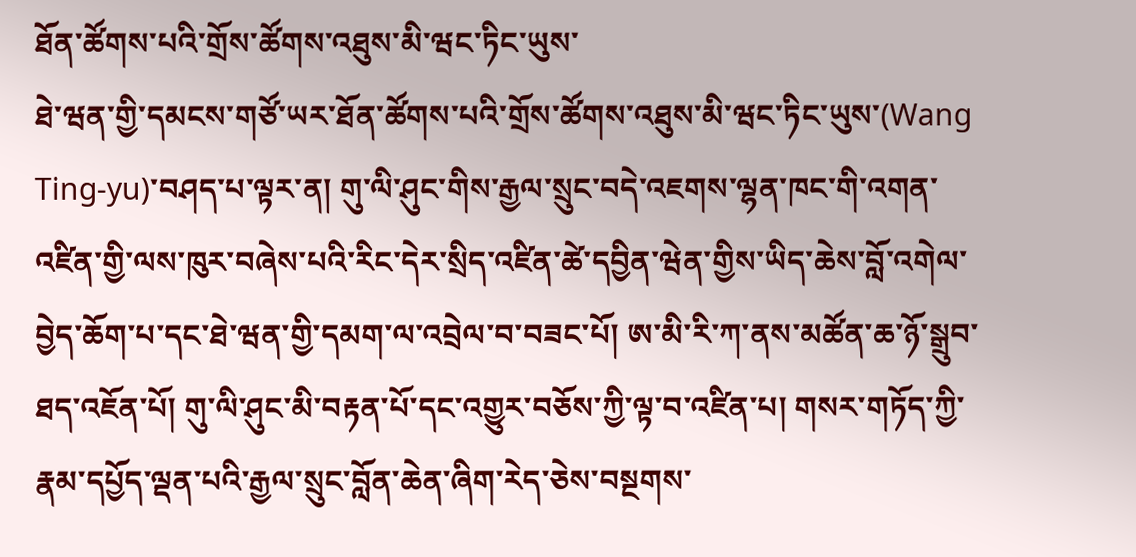ཐོན་ཚོགས་པའི་གྲོས་ཚོགས་འཐུས་མི་ཝང་ཏིང་ཡུས་
ཐེ་ཝན་གྱི་དམངས་གཙོ་ཡར་ཐོན་ཚོགས་པའི་གྲོས་ཚོགས་འཐུས་མི་ཝང་ཏིང་ཡུས་(Wang Ting-yu)་བཤད་པ་ལྟར་ན། གུ་ལི་ཤུང་གིས་རྒྱལ་སྲུང་བདེ་འཇགས་ལྷན་ཁང་གི་འགན་འཛིན་གྱི་ལས་ཁུར་བཞེས་པའི་རིང་དེར་སྲིད་འཛིན་ཚེ་དབྱིན་ཝེན་གྱིས་ཡིད་ཆེས་བློ་འགེལ་བྱེད་ཆོག་པ་དང་ཐེ་ཝན་གྱི་དམག་ལ་འབྲེལ་བ་བཟང་པོ། ཨ་མི་རི་ཀ་ནས་མཚོན་ཆ་ཉོ་སྒྲུབ་ཐད་འཇོན་པོ། གུ་ལི་ཤུང་མི་བརྟན་པོ་དང་འགྱུར་བཅོས་ཀྱི་ལྟ་བ་འཛིན་པ། གསར་གཏོད་ཀྱི་རྣམ་དཔྱོད་ལྡན་པའི་རྒྱལ་སྲུང་བློན་ཆེན་ཞིག་རེད་ཅེས་བསྔགས་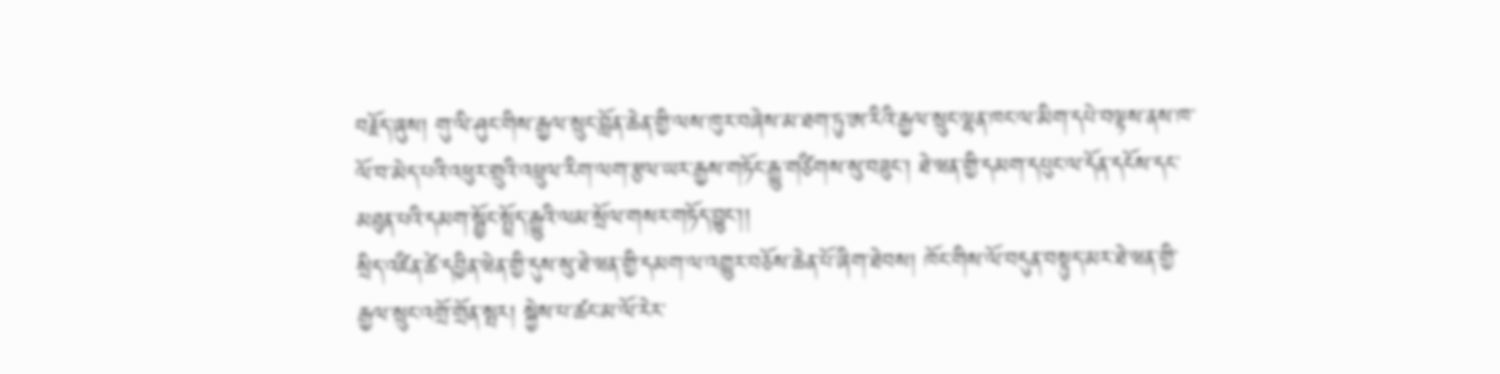བརྗོད་ཞུས། གུ་ལི་ཤུང་གིས་རྒྱལ་སྲུང་བློན་ཆེན་གྱི་ལས་ཁུར་བཞེས་མ་ཐག་ཏུ་ཨ་རིའི་རྒྱལ་སྲུང་ལྷན་ཁང་ལ་མིག་དཔེ་བལྟས་ནས་ཁ་ལོ་བ་མེད་པའི་འཕུར་གྲུའི་འཕྲུལ་རིག་ལག་རྩལ་ཡར་རྒྱས་གཏོང་རྒྱུ་གཙིགས་སུ་བཟུང་། ཐེ་ཝན་གྱི་དམག་དཔུང་ལ་དོན་དངོས་དང་མཐུན་པའི་དམག་སྦྱོང་སྤྲོད་རྒྱུའི་ལམ་སྲོལ་གསར་གཏོད་བྱུང་།།
སྲིད་འཛིན་ཚེ་དབྱིན་ཝེན་གྱི་དུས་སུ་ཐེ་ཝན་གྱི་དམག་ལ་འགྱུར་བཅོས་ཆེན་པོ་ཞིག་ཐེབས། ཁོང་གིས་ལོ་བདུན་བསྟུད་མར་ཐེ་ཝན་གྱི་རྒྱལ་སྲུང་འགྲོ་གྲོན་སྤར། སྐྱེས་པ་ཚང་མ་ལོ་རེར་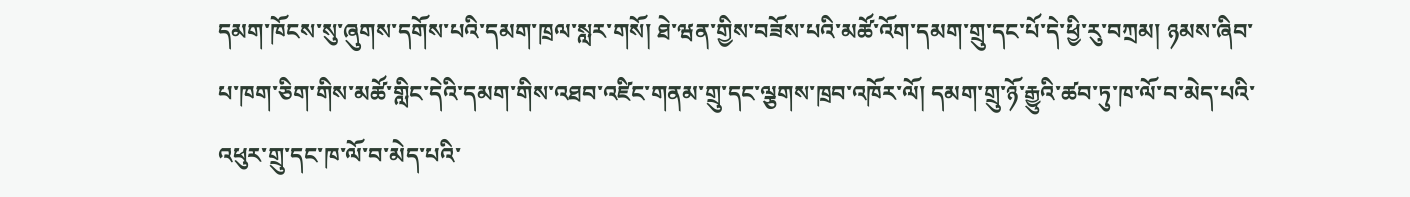དམག་ཁོངས་སུ་ཞུགས་དགོས་པའི་དམག་ཁྲལ་སླར་གསོ། ཐེ་ཝན་གྱིས་བཟོས་པའི་མཚོ་འོག་དམག་གྲུ་དང་པོ་དེ་ཕྱི་རུ་བཀྲམ། ཉམས་ཞིབ་པ་ཁག་ཅིག་གིས་མཚོ་གླིང་དེའི་དམག་གིས་འཐབ་འཛིང་གནམ་གྲུ་དང་ལྕགས་ཁྲབ་འཁོར་ལོ། དམག་གྲུ་ཉོ་རྒྱུའི་ཚབ་ཏུ་ཁ་ལོ་བ་མེད་པའི་འཕུར་གྲུ་དང་ཁ་ལོ་བ་མེད་པའི་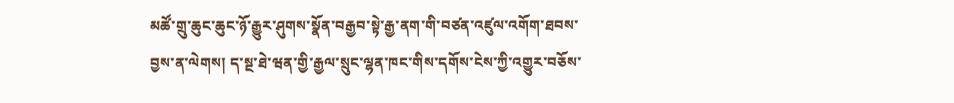མཚོ་གྲུ་ཆུང་ཆུང་ཉོ་རྒྱུར་ཤུགས་སྣོན་བརྒྱབ་སྟེ་རྒྱ་ནག་གི་བཙན་འཛུལ་འགོག་ཐབས་བྱས་ན་ལེགས། ད་སྔ་ཐེ་ཝན་གྱི་རྒྱལ་སྲུང་ལྷན་ཁང་གིས་དགོས་ངེས་ཀྱི་འགྱུར་བཅོས་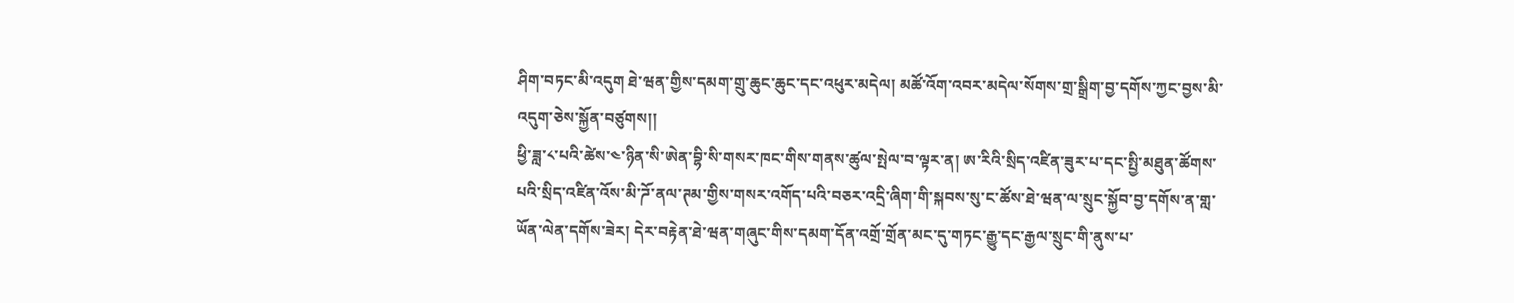ཤིག་བཏང་མི་འདུག ཐེ་ཝན་གྱིས་དམག་གྲུ་ཆུང་ཆུང་དང་འཕུར་མདེལ། མཚོ་འོག་འབར་མདེལ་སོགས་གྲ་སྒྲིག་བྱ་དགོས་ཀྱང་བྱས་མི་འདུག་ཅེས་སྐྱོན་བཙུགས།།
ཕྱི་ཟླ་༨་པའི་ཚེས་༤་ཉིན་སི་ཨེན་བྷི་སི་གསར་ཁང་གིས་གནས་ཚུལ་སྤེལ་བ་ལྟར་ན། ཨ་རིའི་སྲིད་འཛིན་ཟུར་པ་དང་སྤྱི་མཐུན་ཚོགས་པའི་སྲིད་འཛིན་འོས་མི་ཌོ་ནལ་ཊམ་གྱིས་གསར་འགོད་པའི་བཅར་འདྲི་ཞིག་གི་སྐབས་སུ་ང་ཚོས་ཐེ་ཝན་ལ་སྲུང་སྐྱོབ་བྱ་དགོས་ན་གླ་ཡོན་ལེན་དགོས་ཟེར། དེར་བརྟེན་ཐེ་ཝན་གཞུང་གིས་དམག་དོན་འགྲོ་གྲོན་མང་དུ་གཏང་རྒྱུ་དང་རྒྱལ་སྲུང་གི་ནུས་པ་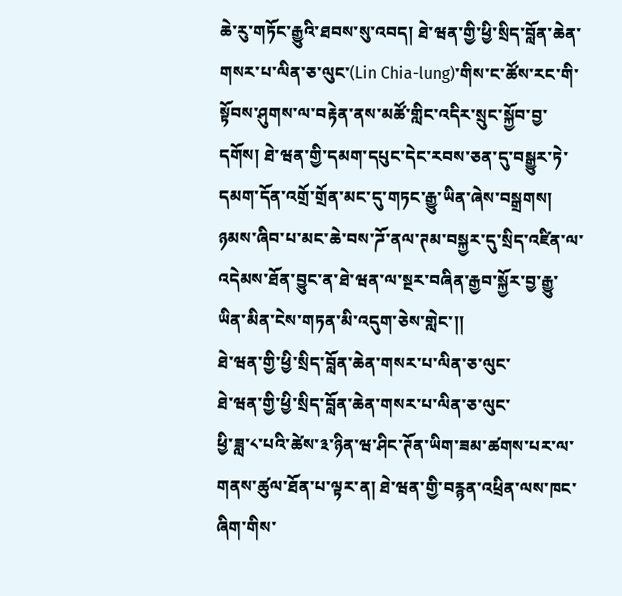ཆེ་རུ་གཏོང་རྒྱུའི་ཐབས་སུ་འབད། ཐེ་ཝན་གྱི་ཕྱི་སྲིད་བློན་ཆེན་གསར་པ་ལིན་ཅ་ལུང་(Lin Chia-lung)་གིས་ང་ཚོས་རང་གི་སྟོབས་ཤུགས་ལ་བརྟེན་ནས་མཚོ་གླིང་འདིར་སྲུང་སྐྱོབ་བྱ་དགོས། ཐེ་ཝན་གྱི་དམག་དཔུང་དེང་རབས་ཅན་དུ་བསྒྱུར་ཏེ་དམག་དོན་འགྲོ་གྲོན་མང་དུ་གཏང་རྒྱུ་ཡིན་ཞེས་བསྒྲགས། ཉམས་ཞིབ་པ་མང་ཆེ་བས་ཌོ་ནལ་ཊམ་བསྐྱར་དུ་སྲིད་འཛིན་ལ་འདེམས་ཐོན་བྱུང་ན་ཐེ་ཝན་ལ་སྔར་བཞིན་རྒྱབ་སྐྱོར་བྱ་རྒྱུ་ཡིན་མིན་ངེས་གཏན་མི་འདུག་ཅེས་གླེང་།།
ཐེ་ཝན་གྱི་ཕྱི་སྲིད་བློན་ཆེན་གསར་པ་ལིན་ཅ་ལུང་
ཐེ་ཝན་གྱི་ཕྱི་སྲིད་བློན་ཆེན་གསར་པ་ལིན་ཅ་ལུང་
ཕྱི་ཟླ་༨་པའི་ཚེས་༣་ཉིན་ཝ་ཤིང་ཊོན་ཡིག་ཟམ་ཚགས་པར་ལ་གནས་ཚུལ་ཐོན་པ་ལྟར་ན། ཐེ་ཝན་གྱི་བརྙན་འཕྲིན་ལས་ཁང་ཞིག་གིས་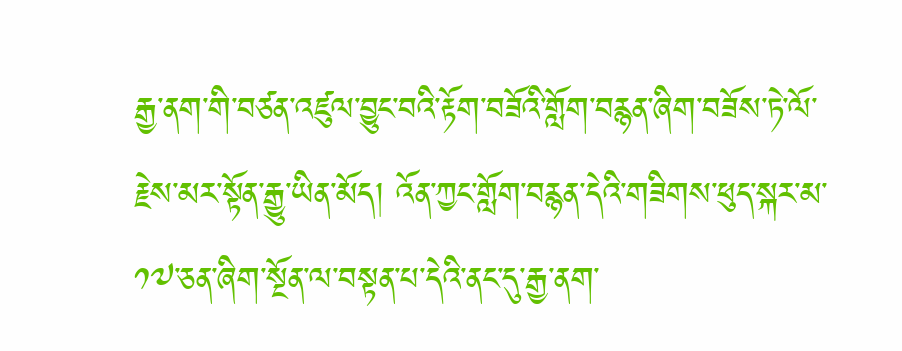རྒྱ་ནག་གི་བཙན་འཛུལ་བྱུང་བའི་རྟོག་བཟོའི་གློག་བརྙན་ཞིག་བཟོས་ཏེ་ལོ་རྗེས་མར་སྟོན་རྒྱུ་ཡིན་མོད། འོན་ཀྱང་གློག་བརྙན་དེའི་གཟིགས་ཕུད་སྐར་མ་༡༧་ཅན་ཞིག་སྔོན་ལ་བསྟན་པ་དེའི་ནང་དུ་རྒྱ་ནག་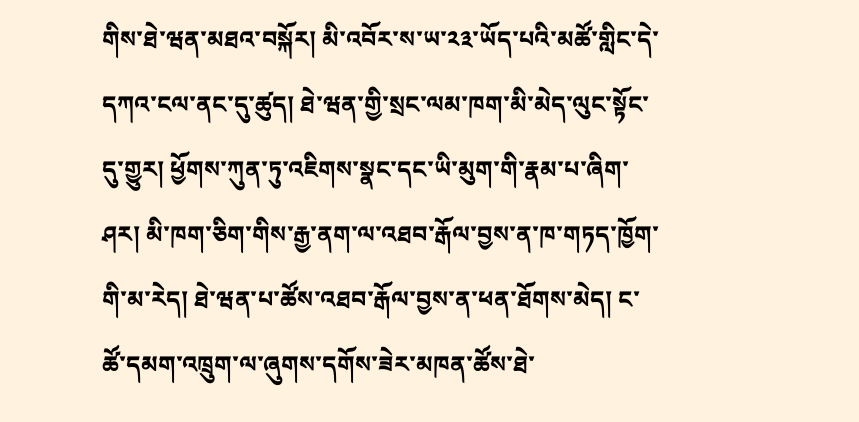གིས་ཐེ་ཝན་མཐའ་བསྐོར། མི་འབོར་ས་ཡ་༢༣་ཡོད་པའི་མཚོ་གླིང་དེ་དཀའ་ངལ་ནང་དུ་ཚུད། ཐེ་ཝན་གྱི་སྲང་ལམ་ཁག་མི་མེད་ལུང་སྟོང་དུ་གྱུར། ཕྱོགས་ཀུན་ཏུ་འཇིགས་སྣང་དང་ཡི་མུག་གི་རྣམ་པ་ཞིག་ཤར། མི་ཁག་ཅིག་གིས་རྒྱ་ནག་ལ་འཐབ་རྒོལ་བྱས་ན་ཁ་གཏད་ཁྱོག་གི་མ་རེད། ཐེ་ཝན་པ་ཚོས་འཐབ་རྒོལ་བྱས་ན་ཕན་ཐོགས་མེད། ང་ཚོ་དམག་འཁྲུག་ལ་ཞུགས་དགོས་ཟེར་མཁན་ཚོས་ཐེ་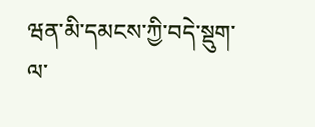ཝན་མི་དམངས་ཀྱི་བདེ་སྡུག་ལ་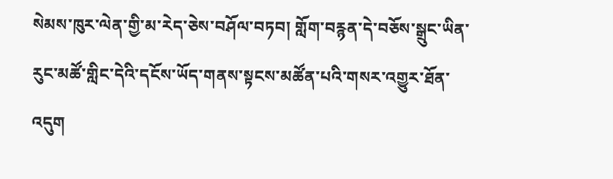སེམས་ཁུར་ལེན་གྱི་མ་རེད་ཅེས་བཤོལ་བཏབ། གློག་བརྙན་དེ་བཅོས་སྒྲུང་ཡིན་རུང་མཚོ་གླིང་དེའི་དངོས་ཡོད་གནས་སྟངས་མཚོན་པའི་གསར་འགྱུར་ཐོན་འདུག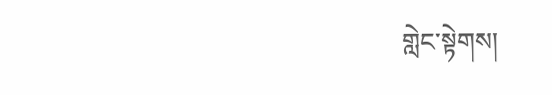གླེང་སྟེགས།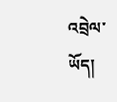འབྲེལ་ཡོད།